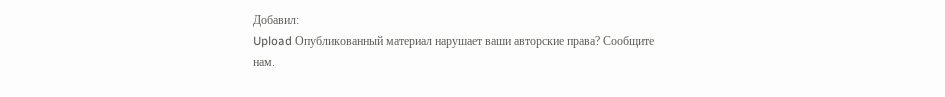Добавил:
Upload Опубликованный материал нарушает ваши авторские права? Сообщите нам.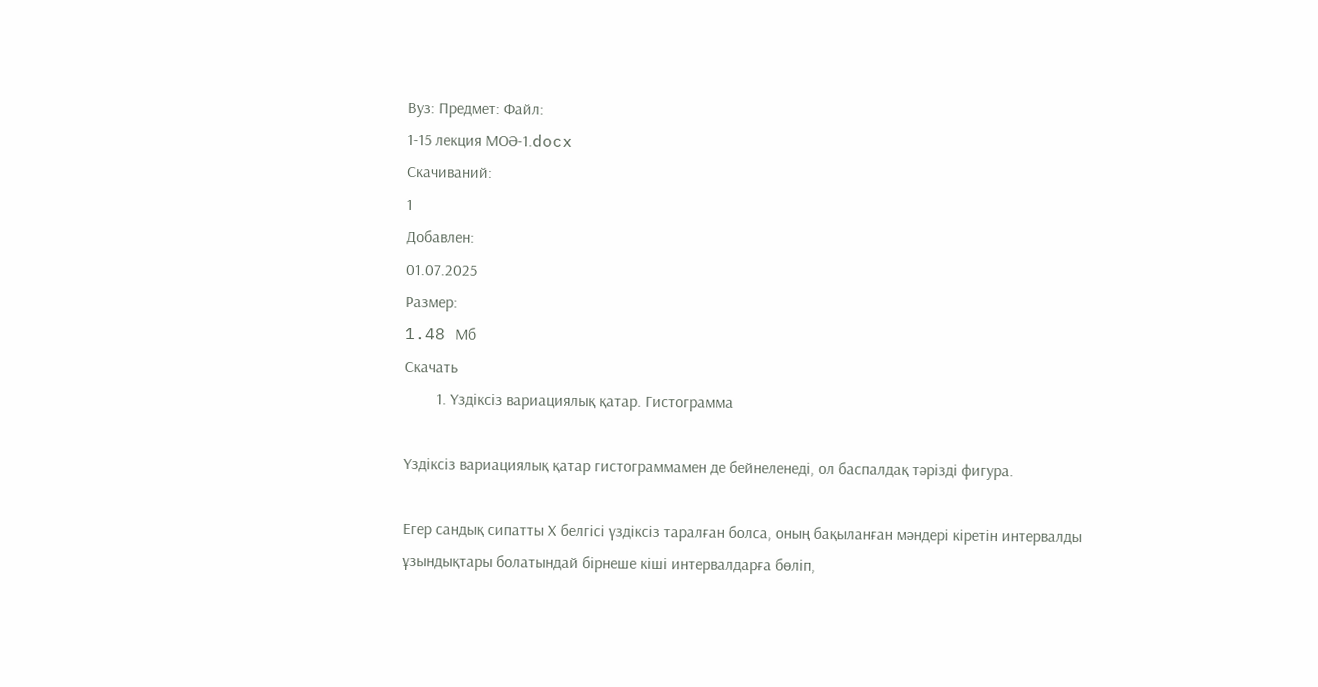Вуз: Предмет: Файл:
1-15 лекция МОӘ-1.docx
Скачиваний:
1
Добавлен:
01.07.2025
Размер:
1.48 Mб
Скачать
        1. Үздіксіз вариациялық қатар. Гистограмма

Үздіксіз вариациялық қатар гистограммамен де бейнеленеді, ол баспалдақ тәрізді фигура.

Егер сандық сипатты Х белгісі үздіксіз таралған болса, оның бақыланған мәндері кіретін интервалды ұзындықтары болатындай бірнеше кіші интервалдарға бөліп,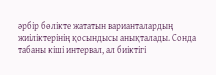әрбір бөлікте жататын варианталардың жиіліктерінің қосындысы анықталады. Сонда табаны кіші интервал, ал биіктігі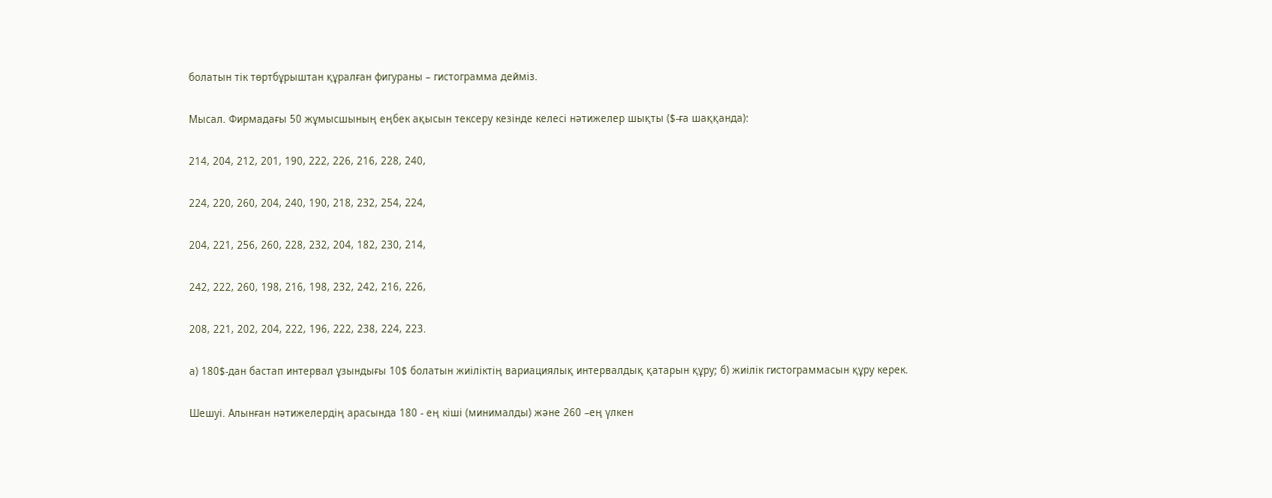болатын тік төртбұрыштан құралған фигураны – гистограмма дейміз.

Мысал. Фирмадағы 50 жұмысшының еңбек ақысын тексеру кезінде келесі нәтижелер шықты ($-ға шаққанда):

214, 204, 212, 201, 190, 222, 226, 216, 228, 240,

224, 220, 260, 204, 240, 190, 218, 232, 254, 224,

204, 221, 256, 260, 228, 232, 204, 182, 230, 214,

242, 222, 260, 198, 216, 198, 232, 242, 216, 226,

208, 221, 202, 204, 222, 196, 222, 238, 224, 223.

а) 180$-дан бастап интервал ұзындығы 10$ болатын жиіліктің вариациялық интервалдық қатарын құру; б) жиілік гистограммасын құру керек.

Шешуі. Алынған нәтижелердің арасында 180 - ең кіші (минималды) және 260 –ең үлкен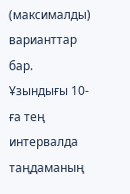(максималды) варианттар бар. Ұзындығы 10-ға тең интервалда таңдаманың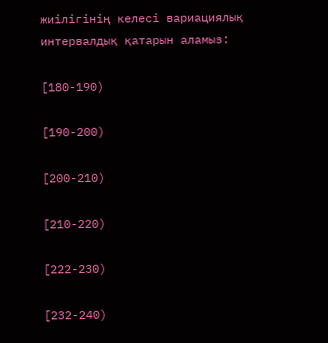жиілігінің келесі вариациялық интервалдық қатарын аламыз:

[180-190)

[190-200)

[200-210)

[210-220)

[222-230)

[232-240)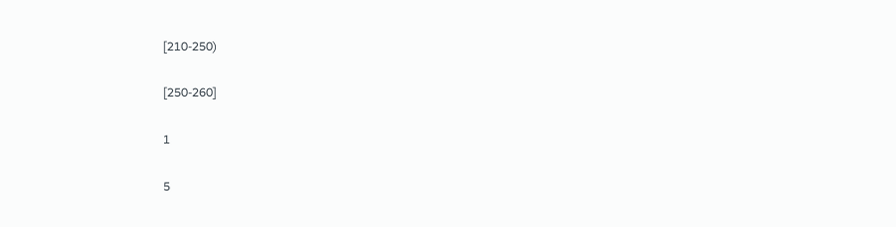[210-250)

[250-260]

1

5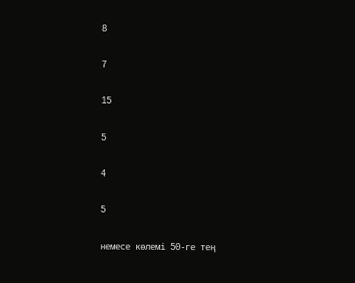8

7

15

5

4

5

немесе көлемі 50-ге тең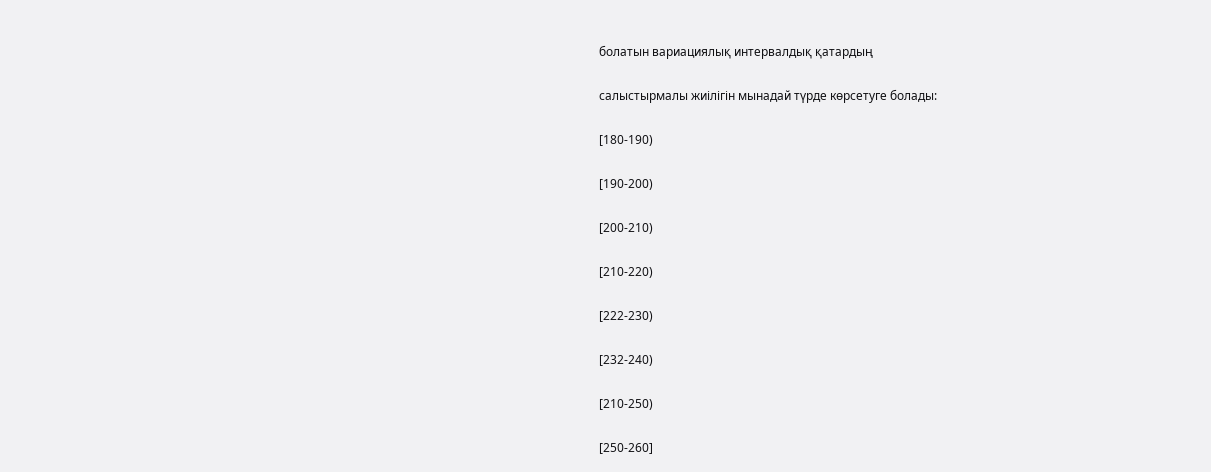болатын вариациялық интервалдық қатардың

салыстырмалы жиілігін мынадай түрде көрсетуге болады:

[180-190)

[190-200)

[200-210)

[210-220)

[222-230)

[232-240)

[210-250)

[250-260]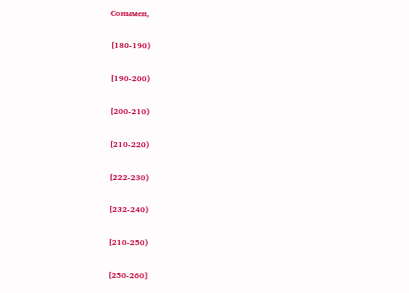Сонымен,

[180-190)

[190-200)

[200-210)

[210-220)

[222-230)

[232-240)

[210-250)

[250-260]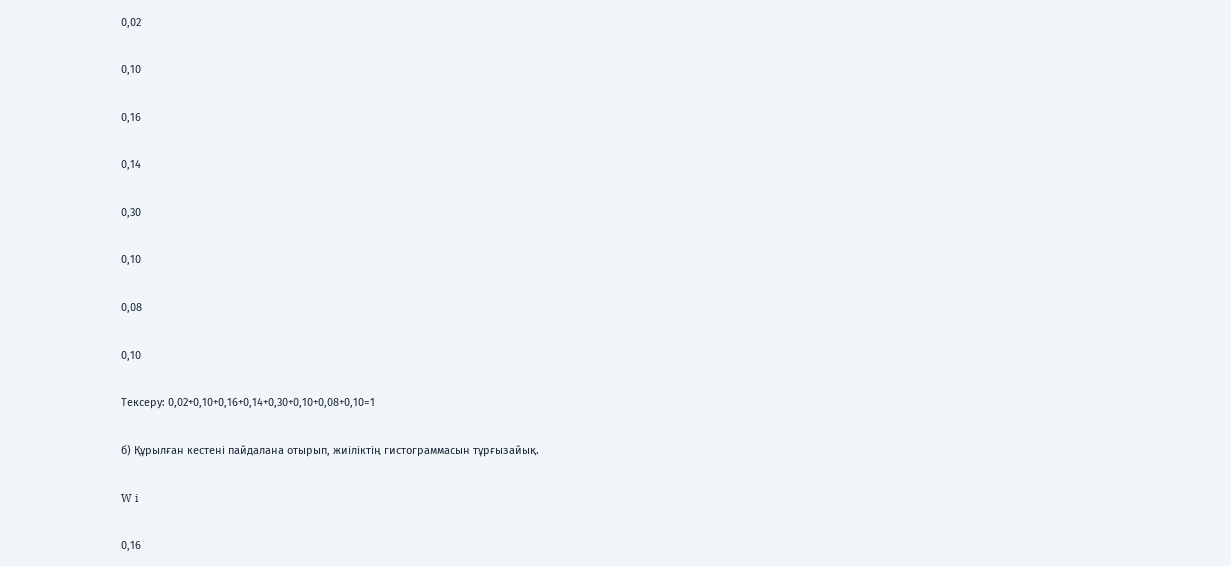0,02

0,10

0,16

0,14

0,30

0,10

0,08

0,10

Тексеру: 0,02+0,10+0,16+0,14+0,30+0,10+0,08+0,10=1

б) Құрылған кестені пайдалана отырып, жиіліктің гистограммасын тұрғызайық.

W i

0,16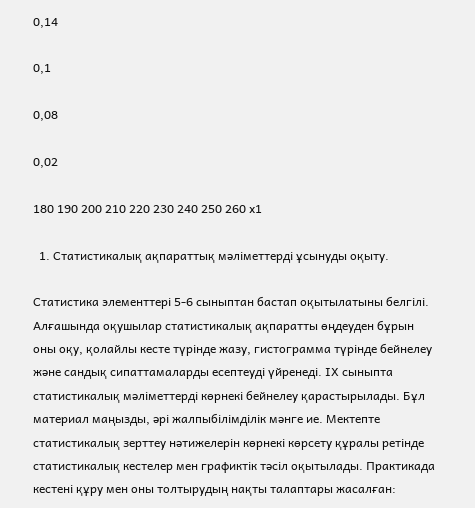0,14

0,1

0,08

0,02

180 190 200 210 220 230 240 250 260 х1

  1. Статистикалық ақпараттық мәліметтерді ұсынуды оқыту.

Статистика элементтері 5-6 сыныптан бастап оқытылатыны белгілі. Алғашында оқушылар статистикалық ақпаратты өңдеуден бұрын оны оқу, қолайлы кесте түрінде жазу, гистограмма түрінде бейнелеу және сандық сипаттамаларды есептеуді үйренеді. ІХ сыныпта статистикалық мәліметтерді көрнекі бейнелеу қарастырылады. Бұл материал маңызды, әрі жалпыбілімділік мәнге ие. Мектепте статистикалық зерттеу нәтижелерін көрнекі көрсету құралы ретінде статистикалық кестелер мен графиктік тәсіл оқытылады. Практикада кестені құру мен оны толтырудың нақты талаптары жасалған: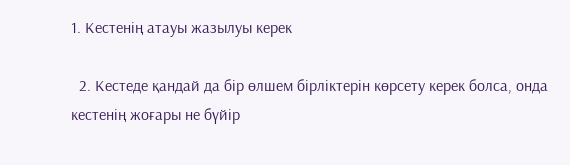1. Кестенің атауы жазылуы керек

  2. Кестеде қандай да бір өлшем бірліктерін көрсету керек болса, онда кестенің жоғары не бүйір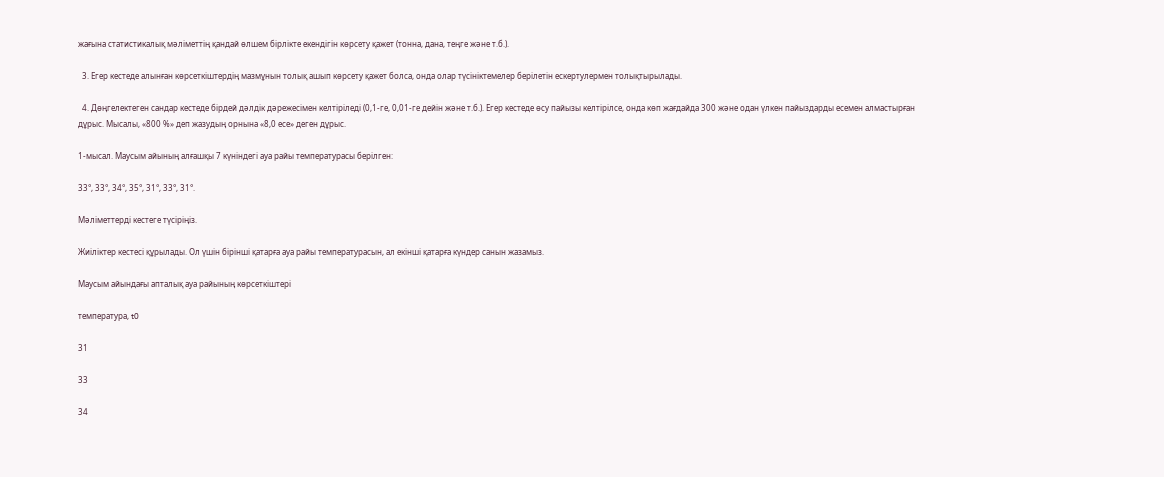жағына статистикалық мәліметтің қандай өлшем бірлікте екендігін көрсету қажет (тонна, дана, теңге және т.б.).

  3. Егер кестеде алынған көрсеткіштердің мазмұнын толық ашып көрсету қажет болса, онда олар түсініктемелер берілетін ескертулермен толықтырылады.

  4. Дөңгелектеген сандар кестеде бірдей дәлдік дәрежесімен келтіріледі (0,1-ге, 0,01-ге дейін және т.б.). Егер кестеде өсу пайызы келтірілсе, онда көп жағдайда 300 және одан үлкен пайыздарды есемен алмастырған дұрыс. Мысалы, «800 %» деп жазудың орнына «8,0 есе» деген дұрыс.

1-мысал. Маусым айының алғашқы 7 күніндегі ауа райы температурасы берілген:

33°, 33°, 34°, 35°, 31°, 33°, 31°.

Мәліметтерді кестеге түсіріңіз.

Жиіліктер кестесі құрылады. Ол үшін бірінші қатарға ауа райы температурасын, ал екінші қатарға күндер санын жазамыз.

Маусым айындағы апталық ауа райының көрсеткіштері

температура, t0

31

33

34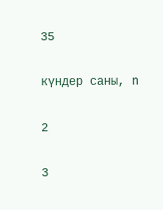35

күндер саны, n

2

3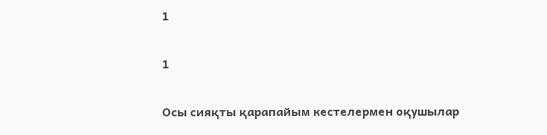1

1

Осы сияқты қарапайым кестелермен оқушылар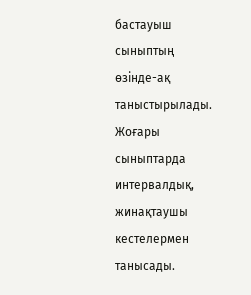бастауыш сыныптың өзінде-ақ таныстырылады. Жоғары сыныптарда интервалдық, жинақтаушы кестелермен танысады.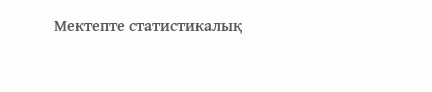Мектепте статистикалық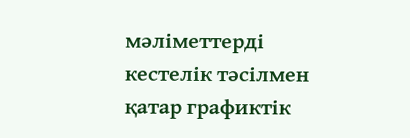мәліметтерді кестелік тәсілмен қатар графиктік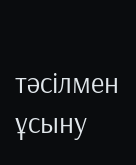тәсілмен ұсыну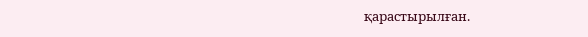қарастырылған.